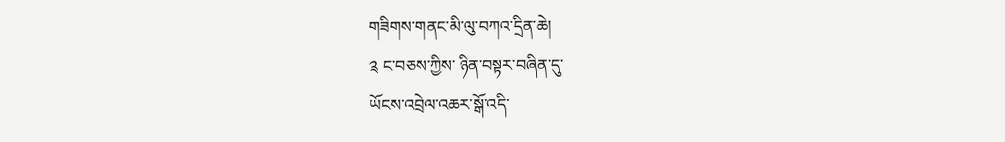གཟིགས་གནང་མི་ལུ་བཀའ་དྲིན་ཆེ།
༉ ང་བཅས་ཀྱིས་ ཉིན་བསྟར་བཞིན་དུ་
ཡོངས་འབྲེལ་འཆར་སྒོ་འདི་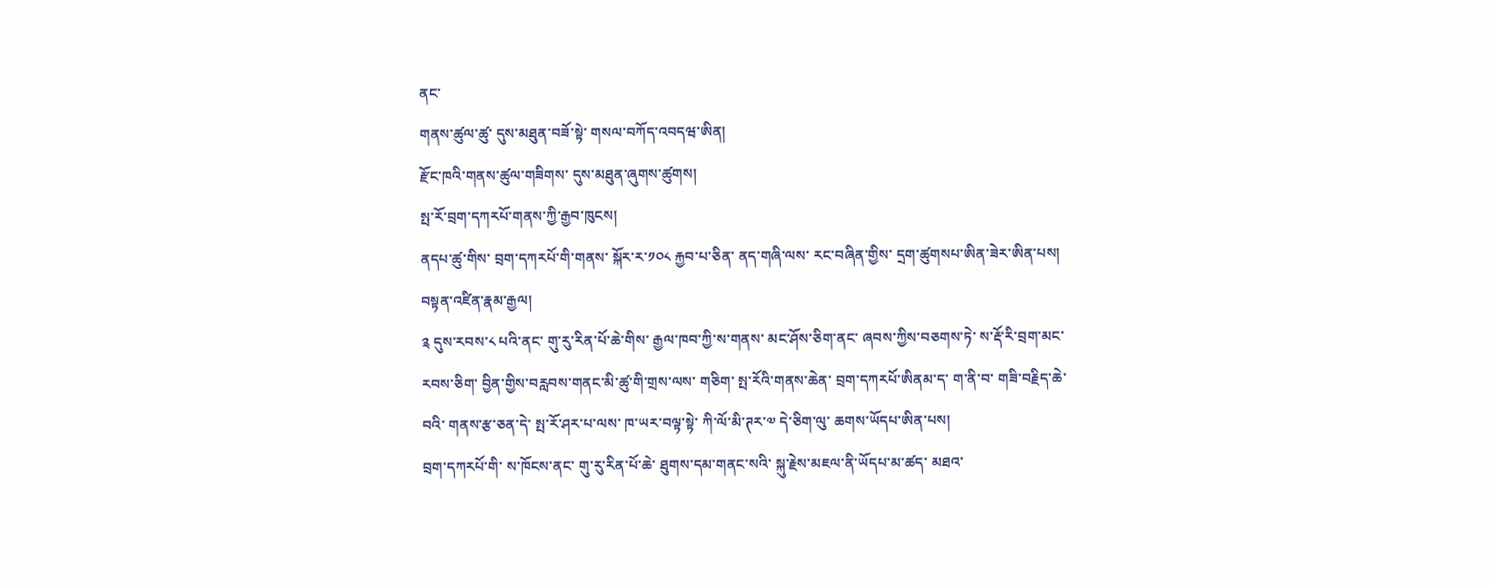ནང་
གནས་ཚུལ་ཚུ་ དུས་མཐུན་བཟོ་སྟེ་ གསལ་བཀོད་འབདཝ་ཨིན།
རྫོང་ཁའི་གནས་ཚུལ་གཟིགས་ དུས་མཐུན་ཞུགས་ཚུགས།
སྤ་རོ་བྲག་དཀརཔོ་གནས་ཀྱི་རྒྱབ་ཁུངས།
ནདཔ་ཚུ་གིས་ བྲག་དཀརཔོ་གི་གནས་ སྐོར་ར་༡༠༨ རྐྱབ་པ་ཅིན་ ནད་གཞི་ལས་ རང་བཞིན་གྱིས་ དྲག་ཚུགསཔ་ཨིན་ཟེར་ཨིན་པས།
བསྟན་འཛིན་རྣམ་རྒྱལ།
༉ དུས་རབས་༨ པའི་ནང་ གུ་རུ་རིན་པོ་ཆེ་གིས་ རྒྱལ་ཁབ་ཀྱི་ས་གནས་ མང་ཤོས་ཅིག་ནང་ ཞབས་ཀྱིས་བཅགས་ཏེ་ ས་རྡོ་རི་བྲག་མང་རབས་ཅིག་ བྱིན་གྱིས་བརླབས་གནང་མི་ཚུ་གི་གྲས་ལས་ གཅིག་ སྤ་རོའི་གནས་ཆེན་ བྲག་དཀརཔོ་ཨིནམ་ད་ ག་ནི་བ་ གཟི་བརྗིད་ཆེ་བའི་ གནས་རྩ་ཅན་དེ་ སྤ་རོ་ཤར་པ་ལས་ ཁ་ཡར་བལྟ་སྟེ་ ཀི་ལོ་མི་ཊར་༧ དེ་ཅིག་ལུ་ ཆགས་ཡོདཔ་ཨིན་པས།
བྲག་དཀརཔོ་གི་ ས་ཁོངས་ནང་ གུ་རུ་རིན་པོ་ཆེ་ ཐུགས་དམ་གནང་སའི་ སྐུ་རྗེས་མཇལ་ནི་ཡོདཔ་མ་ཚད་ མཐའ་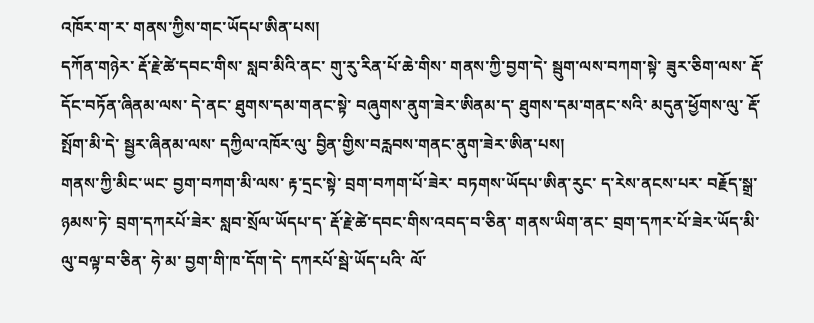འཁོར་ག་ར་ གནས་ཀྱིས་གང་ཡོདཔ་ཨིན་པས།
དཀོན་གཉེར་ རྡོ་རྗེ་ཚེ་དབང་གིས་ སླབ་མིའི་ནང་ གུ་རུ་རིན་པོ་ཆེ་གིས་ གནས་ཀྱི་བྱག་དེ་ སྦུག་ལས་བཀག་སྟེ་ ཟུར་ཅིག་ལས་ རྡོ་དོང་བཏོན་ཞིནམ་ལས་ དེ་ནང་ ཐུགས་དམ་གནང་སྟེ་ བཞུགས་ནུག་ཟེར་ཨིནམ་ད་ ཐུགས་དམ་གནང་སའི་ མདུན་ཕྱོགས་ལུ་ རྡོ་སྤོག་མི་དེ་ སྦྱར་ཞིནམ་ལས་ དཀྱིལ་འཁོར་ལུ་ བྱིན་གྱིས་བརླབས་གནང་ནུག་ཟེར་ཨིན་པས།
གནས་ཀྱི་མིང་ཡང་ བྱག་བཀག་མི་ལས་ རྟ་དྲང་སྟེ་ བྲག་བཀག་པོ་ཟེར་ བཏགས་ཡོདཔ་ཨིན་རུང་ ད་རེས་ནངས་པར་ བརྗོད་སྒྲ་ཉམས་ཏེ་ བྲག་དཀརཔོ་ཟེར་ སླབ་སྲོལ་ཡོདཔ་ད་ རྡོ་རྗེ་ཚེ་དབང་གིས་འབད་བ་ཅིན་ གནས་ཡིག་ནང་ བྲག་དཀར་པོ་ཟེར་ཡོད་མི་ལུ་བལྟ་བ་ཅིན་ ཧེ་མ་ བྱག་གི་ཁ་དོག་དེ་ དཀརཔོ་སྦེ་ཡོད་པའི་ ལོ་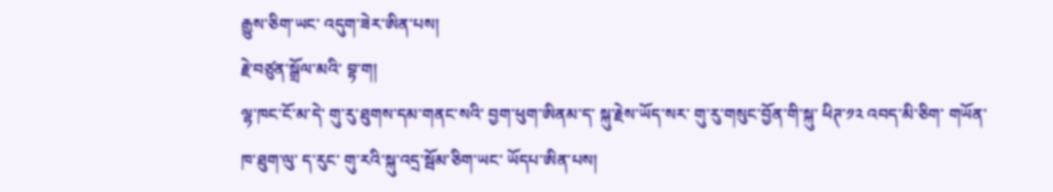རྒྱུས་ཅིག་ཡང་ འདུག་ཟེར་ཨིན་པས།
རྗེ་བཙུན་སྒྲོལ་མའི་ བྷ་ག།
ལྷ་ཁང་ངོ་མ་དེ་ གུ་རུ་ཐུགས་དམ་གནང་སའི་ བྱག་ཕུག་ཨིནམ་ད་ སྐུ་རྗེས་ཡོད་སར་ གུ་རུ་གསུང་བྱོན་གི་སྐུ་ ཕིཊ་༡༢ འབད་མི་ཅིག་ གཡོན་ཁ་ཐུག་ལུ་ ད་རུང་ གུ་རའི་སྐུ་འདྲ་སྦོམ་ཅིག་ཡང་ ཡོདཔ་ཨིན་པས།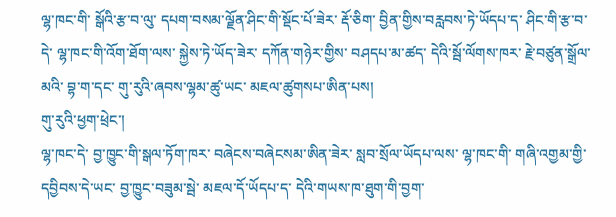ལྷ་ཁང་གི་ སྒོའི་རྩ་བ་ལུ་ དཔག་བསམ་ལྗོན་ཤིང་གི་སྡོང་པོ་ཟེར་ རྡོ་ཅིག་ བྱིན་གྱིས་བརླབས་ཏེ་ཡོདཔ་ད་ ཤིང་གི་རྩ་བ་དེ་ ལྷ་ཁང་གི་འོག་ཐོག་ལས་ སྐྱེས་ཏེ་ཡོད་ཟེར་ དཀོན་གཉེར་གྱིས་ བཤདཔ་མ་ཚད་ དེའི་སྦོ་ལོགས་ཁར་ རྗེ་བཙུན་སྒྲོལ་མའི་ བྷ་ག་དང་ གུ་རུའི་ཞབས་ལྷམ་ཚུ་ཡང་ མཇལ་ཚུགསཔ་ཨིན་པས།
གུ་རུའི་ཕྱག་ཕྲེང་།
ལྷ་ཁང་དེ་ བྱ་ཁྱུང་གི་སྒལ་ཏོག་ཁར་ བཞེངས་བཞེངསམ་ཨིན་ཟེར་ སླབ་སྲོལ་ཡོདཔ་ལས་ ལྷ་ཁང་གི་ གཞི་འགྱམ་གྱི་དབྱིབས་དེ་ཡང་ བྱ་ཁྱུང་བཟུམ་སྦེ་ མཇལ་དོ་ཡོདཔ་ད་ དེའི་གཡས་ཁ་ཐུག་གི་བྱག་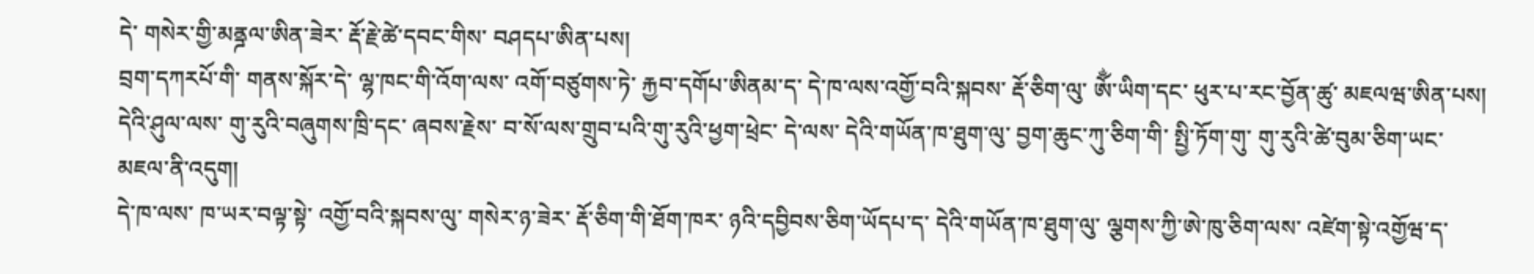དེ་ གསེར་གྱི་མནྜལ་ཨིན་ཟེར་ རྡོ་རྗེ་ཚེ་དབང་གིས་ བཤདཔ་ཨིན་པས།
བྲག་དཀརཔོ་གི་ གནས་སྐོར་དེ་ ལྷ་ཁང་གི་འོག་ལས་ འགོ་བཙུགས་ཏེ་ རྐྱབ་དགོཔ་ཨིནམ་ད་ དེ་ཁ་ལས་འགྱོ་བའི་སྐབས་ རྡོ་ཅིག་ལུ་ ཨོྂ་ཡིག་དང་ ཕུར་པ་རང་བྱོན་ཚུ་ མཇལཝ་ཨིན་པས།
དེའི་ཤུལ་ལས་ གུ་རུའི་བཞུགས་ཁྲི་དང་ ཞབས་རྗེས་ བ་སོ་ལས་གྲུབ་པའི་གུ་རུའི་ཕྱག་ཕྲེང་ དེ་ལས་ དེའི་གཡོན་ཁ་ཐུག་ལུ་ བྱག་ཆུང་ཀུ་ཅིག་གི་ སྤྱི་ཏོག་གུ་ གུ་རུའི་ཚེ་བུམ་ཅིག་ཡང་ མཇལ་ནི་འདུག།
དེ་ཁ་ལས་ ཁ་ཡར་བལྟ་སྟེ་ འགྱོ་བའི་སྐབས་ལུ་ གསེར་ཉ་ཟེར་ རྡོ་ཅིག་གི་ཐོག་ཁར་ ཉའི་དབྱིབས་ཅིག་ཡོདཔ་ད་ དེའི་གཡོན་ཁ་ཐུག་ལུ་ ལྕགས་ཀྱི་ཨེ་ཁུ་ཅིག་ལས་ འཛེག་སྟེ་འགྱོཝ་ད་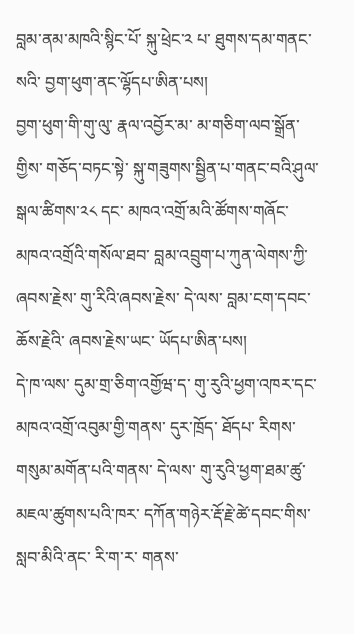བླམ་ནམ་མཁའི་སྙིང་པོ་ སྐུ་ཕྲེང་༢ པ་ ཐུགས་དམ་གནང་སའི་ བྱག་ཕུག་ནང་ལྷོདཔ་ཨིན་པས།
བྱག་ཕུག་གི་གུ་ལུ་ རྣལ་འབྱོར་མ་ མ་གཅིག་ལབ་སྒྲོན་གྱིས་ གཅོད་བཏང་སྟེ་ སྐུ་གཟུགས་སྦྱིན་པ་གནང་བའི་ཤུལ་ སྒལ་ཚིགས་༢༨ དང་ མཁའ་འགྲོ་མའི་ཚོགས་གཞོང་ མཁའ་འགྲོའི་གསོལ་ཐབ་ བླམ་འབྲུག་པ་ཀུན་ལེགས་ཀྱི་ཞབས་རྗེས་ གུ་རིའི་ཞབས་རྗེས་ དེ་ལས་ བླམ་ངག་དབང་ཆོས་རྗེའི་ ཞབས་རྗེས་ཡང་ ཡོདཔ་ཨིན་པས།
དེ་ཁ་ལས་ དུམ་གྲ་ཅིག་འགྱོཝ་ད་ གུ་རུའི་ཕྱག་འཁར་དང་ མཁའ་འགྲོ་འབུམ་གྱི་གནས་ དུར་ཁྲོད་ ཐོདཔ་ རིགས་གསུམ་མགོན་པའི་གནས་ དེ་ལས་ གུ་རུའི་ཕྱག་ཐམ་ཚུ་ མཇལ་ཚུགས་པའི་ཁར་ དཀོན་གཉེར་རྡོ་རྗེ་ཚེ་དབང་གིས་ སླབ་མིའི་ནང་ རི་ག་ར་ གནས་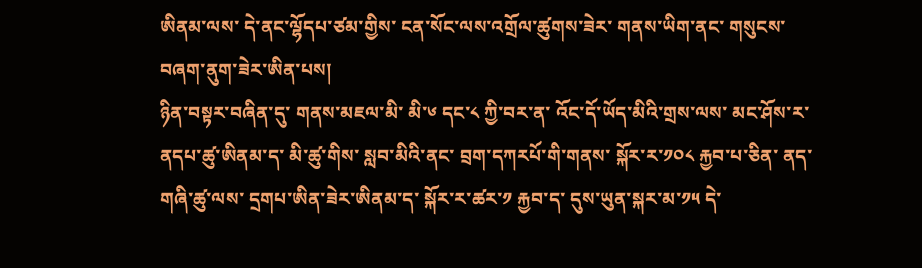ཨིནམ་ལས་ དེ་ནང་ལྷོདཔ་ཙམ་གྱིས་ ངན་སོང་ལས་འགྲོལ་ཚུགས་ཟེར་ གནས་ཡིག་ནང་ གསུངས་བཞག་ནུག་ཟེར་ཨིན་པས།
ཉིན་བསྟར་བཞིན་དུ་ གནས་མཇལ་མི་ མི་༦ དང་༨ ཀྱི་བར་ན་ འོང་དོ་ཡོད་མིའི་གྲས་ལས་ མང་ཤོས་ར་ ནདཔ་ཚུ་ཨིནམ་ད་ མི་ཚུ་གིས་ སླབ་མིའི་ནང་ བྲག་དཀརཔོ་གི་གནས་ སྐོར་ར་༡༠༨ རྐྱབ་པ་ཅིན་ ནད་གཞི་ཚུ་ལས་ དྲགཔ་ཨིན་ཟེར་ཨིནམ་ད་ སྐོར་ར་ཚར་༡ རྐྱབ་ད་ དུས་ཡུན་སྐར་མ་༡༥ དེ་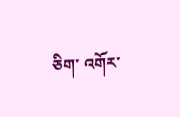ཅིག་ འགོར་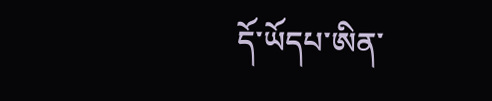དོ་ཡོདཔ་ཨིན་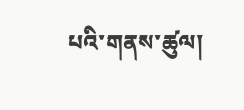པའི་གནས་ཚུལ།